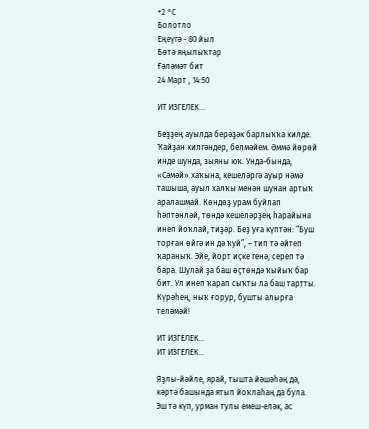+2 °С
Болотло
Еңеүгә - 80 йыл
Бөтә яңылыҡтар
Ғәләмәт бит
24 Март , 14:50

ИТ ИЗГЕЛЕК...

Беҙҙең ауылда берәҙәк барлыҡҡа килде. Ҡайҙан килгәндер, белмәйем. Әммә йөрөй инде шунда, зыяны юҡ. Унда-бында, «Сәмәй» хаҡына, кешеләргә ауыр нәмә ташыша, ауыл халҡы менән шунан артыҡ аралашмай. Көндөҙ урам буйлап һәптәнләй, төндә кешеләрҙең һарайына инеп йоҡлай, тиҙәр. Беҙ уға күптән: “Буш торған өйгә ин дә ҡуй”, – тип тә әйтеп ҡараныҡ. Эйе, йорт иҫке генә, сереп тә бара. Шулай ҙа баш өҫтөндә ҡыйыҡ бар бит. Ул инеп ҡарап сыҡты ла баш тартты. Күрәһең, ныҡ ғорур, бушты алырға теләмәй!

ИТ ИЗГЕЛЕК...
ИТ ИЗГЕЛЕК...

Яҙлы-йәйле, ярай, тышта йәшәһәң дә, кәртә башында ятып йоҡлаһаң да була. Эш тә күп, урман тулы емеш-еләк, ас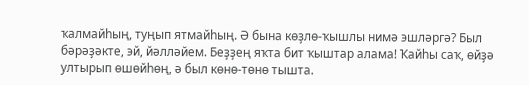ҡалмайһың, туңып ятмайһың. Ә бына көҙлө-ҡышлы нимә эшләргә? Был бәрәҙәкте, эй, йәлләйем. Беҙҙең яҡта бит ҡыштар алама! Ҡайһы саҡ, өйҙә ултырып өшөйһөң, ә был көнө-төнө тышта.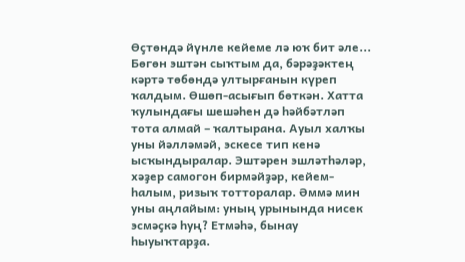Өҫтөндә йүнле кейеме лә юҡ бит әле...
Бөгөн эштән сыҡтым да, бәрәҙәктең кәртә төбөндә ултырғанын күреп ҡалдым. Өшөп-асығып бөткән. Хатта ҡулындағы шешәһен дә һәйбәтләп тота алмай – ҡалтырана. Ауыл халҡы уны йәлләмәй, эскесе тип кенә ысҡындыралар. Эштәрен эшләтһәләр, хәҙер самогон бирмәйҙәр, кейем-һалым, ризыҡ тотторалар. Әммә мин уны аңлайым: уның урынында нисек эсмәҫкә һуң? Етмәһә, бынау һыуыҡтарҙа.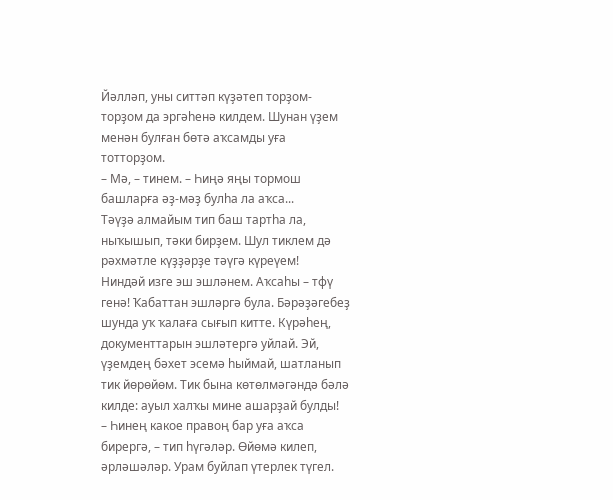Йәлләп, уны ситтәп күҙәтеп торҙом-торҙом да эргәһенә килдем. Шунан үҙем менән булған бөтә аҡсамды уға тотторҙом.
– Мә, – тинем. – Һиңә яңы тормош башларға әҙ-мәҙ булһа ла аҡса...
Тәүҙә алмайым тип баш тартһа ла, ныҡышып, тәки бирҙем. Шул тиклем дә рәхмәтле күҙҙәрҙе тәүгә күреүем!
Ниндәй изге эш эшләнем. Аҡсаһы – тфү генә! Ҡабаттан эшләргә була. Бәрәҙәгебеҙ шунда уҡ ҡалаға сығып китте. Күрәһең, документтарын эшләтергә уйлай. Эй, үҙемдең бәхет эсемә һыймай, шатланып тик йөрөйөм. Тик бына көтөлмәгәндә бәлә килде: ауыл халҡы мине ашарҙай булды!
– Һинең какое правоң бар уға аҡса бирергә, – тип һүгәләр. Өйөмә килеп, әрләшәләр. Урам буйлап үтерлек түгел.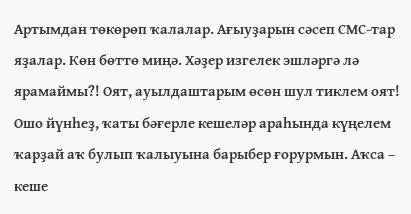Артымдан төкөрөп ҡалалар. Ағыуҙарын сәсеп СМС-тар яҙалар. Көн бөттө миңә. Хәҙер изгелек эшләргә лә ярамаймы?! Оят, ауылдаштарым өсөн шул тиклем оят! Ошо йүнһеҙ, ҡаты бәғерле кешеләр араһында күңелем ҡарҙай аҡ булып ҡалыуына барыбер ғорурмын. Аҡса – кеше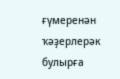ғүмеренән ҡәҙерлерәк булырға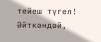тейеш түгел!
Әйткәндәй,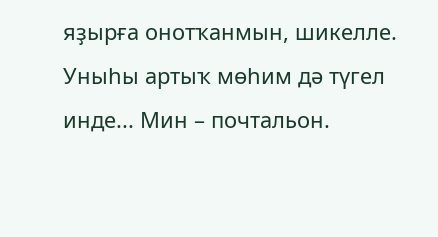яҙырға онотҡанмын, шикелле. Уныһы артыҡ мөһим дә түгел инде... Мин – почтальон.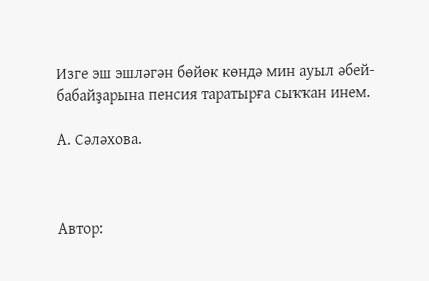Изге эш эшләгән бөйөк көндә мин ауыл әбей-бабайҙарына пенсия таратырға сыҡҡан инем.

А. Сәләхова.



Автор: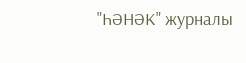"ҺӘНӘК" журналы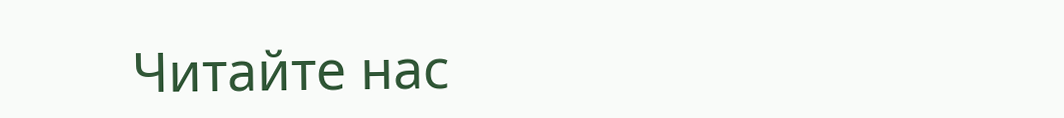Читайте нас